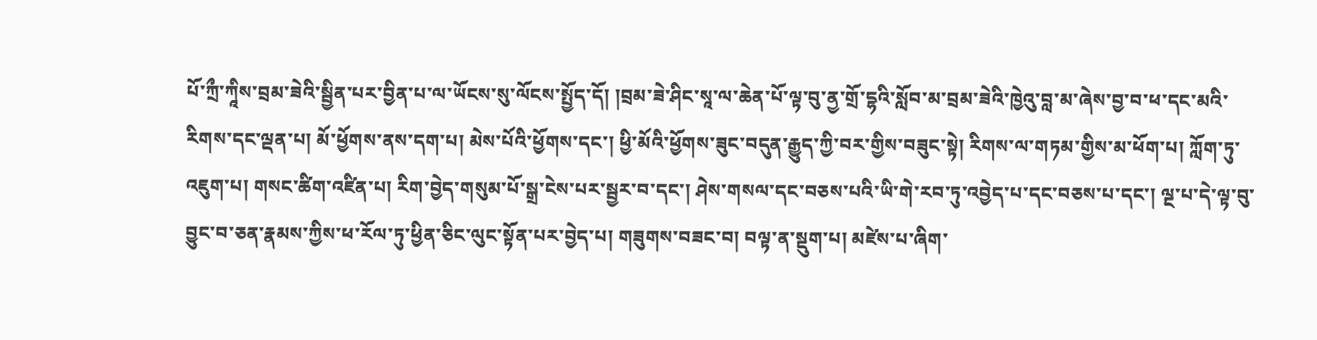པོ་ཀྲྀ་ཀཱིས་བྲམ་ཟེའི་སྦྱིན་པར་བྱིན་པ་ལ་ཡོངས་སུ་ལོངས་སྤྱོད་དོ། །བྲམ་ཟེ་ཤིང་སཱ་ལ་ཆེན་པོ་ལྟ་བུ་ནྱ་གྲོ་དྷའི་སློབ་མ་བྲམ་ཟེའི་ཁྱེའུ་བླ་མ་ཞེས་བྱ་བ་ཕ་དང་མའི་རིགས་དང་ལྡན་པ། མོ་ཕྱོགས་ནས་དག་པ། མེས་པོའི་ཕྱོགས་དང་། ཕྱི་མོའི་ཕྱོགས་ཟུང་བདུན་རྒྱུད་ཀྱི་བར་གྱིས་བཟུང་སྟེ། རིགས་ལ་གཏམ་གྱིས་མ་ཕོག་པ། ཀློག་ཏུ་འཇུག་པ། གསང་ཚིག་འཛིན་པ། རིག་བྱེད་གསུམ་པོ་སྒྲ་ངེས་པར་སྦྱར་བ་དང་། ཤེས་གསལ་དང་བཅས་པའི་ཡི་གེ་རབ་ཏུ་འབྱེད་པ་དང་བཅས་པ་དང་། ལྔ་པ་དེ་ལྟ་བུ་བྱུང་བ་ཅན་རྣམས་ཀྱིས་ཕ་རོལ་ཏུ་ཕྱིན་ཅིང་ལུང་སྟོན་པར་བྱེད་པ། གཟུགས་བཟང་བ། བལྟ་ན་སྡུག་པ། མཛེས་པ་ཞིག་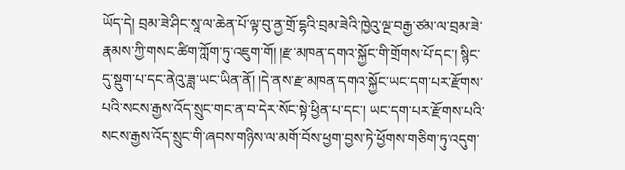ཡོད་དེ། བྲམ་ཟེ་ཤིང་སཱ་ལ་ཆེན་པོ་ལྟ་བུ་ནྱ་གྲོ་དྷའི་བྲམ་ཟེའི་ཁྱེའུ་ལྔ་བརྒྱ་ཙམ་ལ་བྲམ་ཟེ་རྣམས་ཀྱི་གསང་ཚིག་ཀློག་ཏུ་འཇུག་གོ། །རྫ་མཁན་དགའ་སྐྱོང་གི་གྲོགས་པོ་དང་། སྙིང་དུ་སྡུག་པ་དང་ནེའུ་ཟླ་ཡང་ཡིན་ནོ། །དེ་ནས་རྫ་མཁན་དགའ་སྐྱོང་ཡང་དག་པར་རྫོགས་པའི་སངས་རྒྱས་འོད་སྲུང་གང་ན་བ་དེར་སོང་སྟེ་ཕྱིན་པ་དང་། ཡང་དག་པར་རྫོགས་པའི་སངས་རྒྱས་འོད་སྲུང་གི་ཞབས་གཉིས་ལ་མགོ་བོས་ཕྱག་བྱས་ཏེ་ཕྱོགས་གཅིག་ཏུ་འདུག་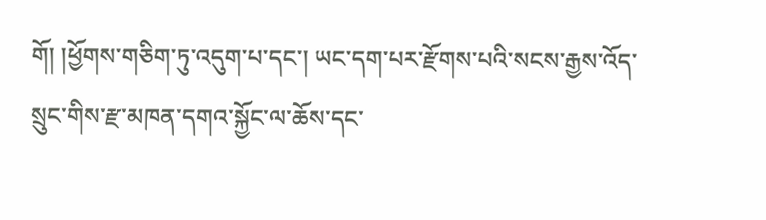གོ། །ཕྱོགས་གཅིག་ཏུ་འདུག་པ་དང་། ཡང་དག་པར་རྫོགས་པའི་སངས་རྒྱས་འོད་སྲུང་གིས་རྫ་མཁན་དགའ་སྐྱོང་ལ་ཆོས་དང་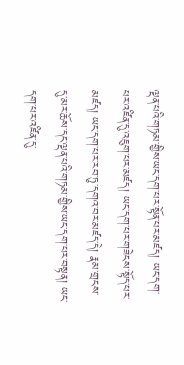ལྡན་པའི་གཏམ་གྱིས་ཡང་དག་པར་སྟོན་པར་མཛད། ཡང་དག་པར་འཛིན་དུ་འཇུག་པར་མཛད། ཡང་དག་པར་གཟེངས་སྟོད་པར་མཛད། ཡང་དག་པར་རབ་ཏུ་དགའ་བར་མཛད་དེ། རྣམ་གྲངས་དུ་མར་ཆོས་དང་ལྡན་པའི་གཏམ་གྱིས་ཡང་དག་པར་བསྟན། ཡང་དག་པར་འཛིན་དུ་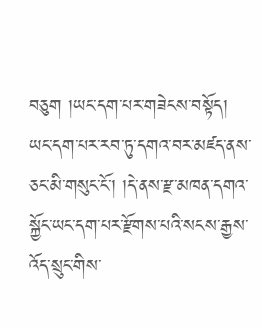བཅུག །ཡང་དག་པར་གཟེངས་བསྟོད། ཡང་དག་པར་རབ་ཏུ་དགའ་བར་མཛད་ནས་ཅང་མི་གསུང་ངོ་། །དེ་ནས་རྫ་མཁན་དགའ་སྐྱོང་ཡང་དག་པར་རྫོགས་པའི་སངས་རྒྱས་འོད་སྲུང་གིས་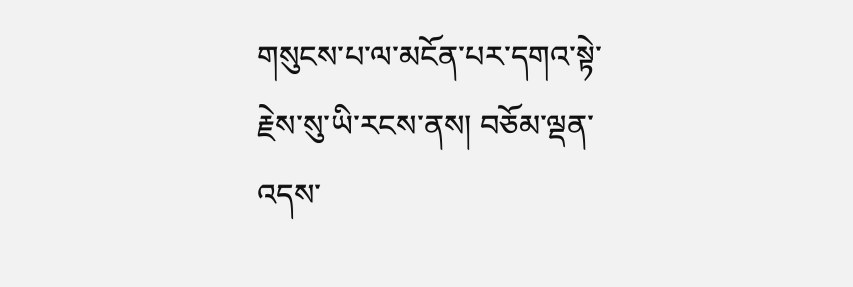གསུངས་པ་ལ་མངོན་པར་དགའ་སྟེ་རྗེས་སུ་ཡི་རངས་ནས། བཅོམ་ལྡན་འདས་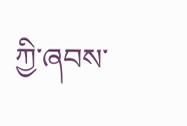ཀྱི་ཞབས་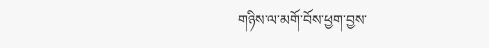གཉིས་ལ་མགོ་བོས་ཕྱག་བྱས་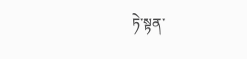ཏེ་སྟན་